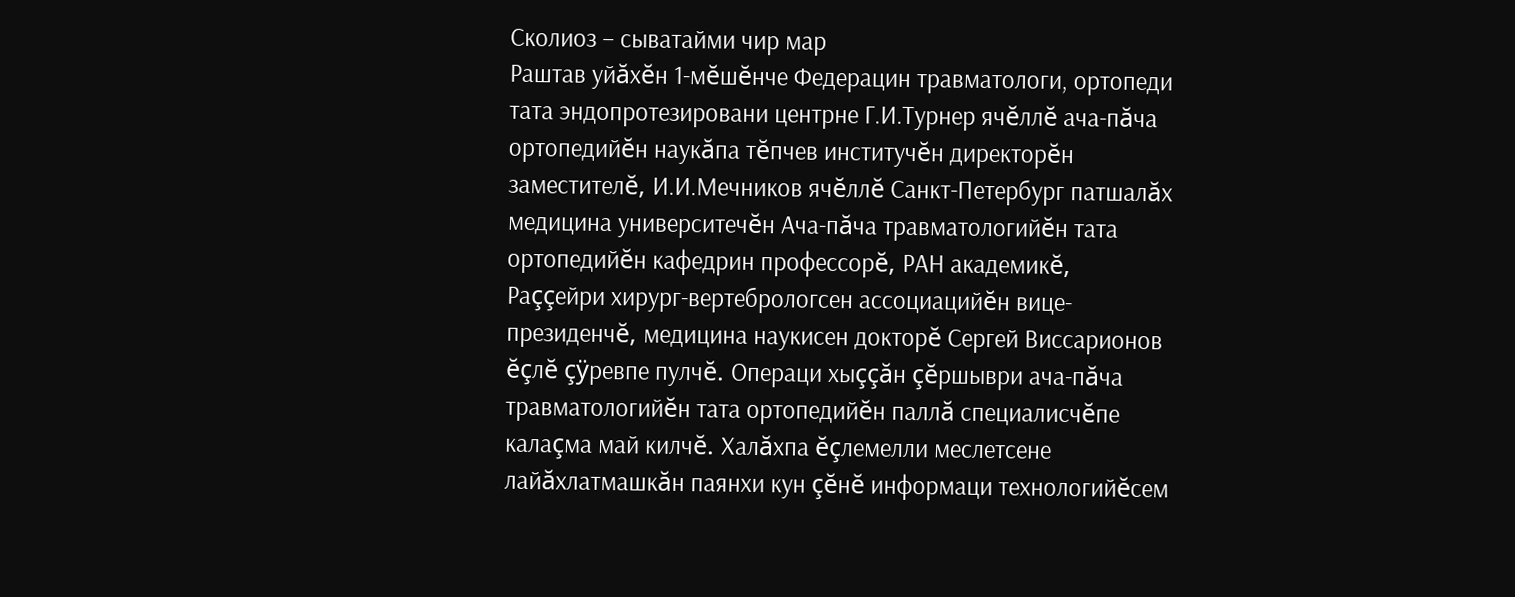Сколиоз – сыватайми чир мар
Раштав уйăхĕн 1-мĕшĕнче Федерацин травматологи, ортопеди тата эндопротезировани центрне Г.И.Турнер ячĕллĕ ача-пăча ортопедийĕн наукăпа тĕпчев институчĕн директорĕн заместителĕ, И.И.Мечников ячĕллĕ Санкт-Петербург патшалăх медицина университечĕн Ача-пăча травматологийĕн тата ортопедийĕн кафедрин профессорĕ, РАН академикĕ, Раççейри хирург-вертебрологсен ассоциацийĕн вице-президенчĕ, медицина наукисен докторĕ Сергей Виссарионов ĕçлĕ çÿревпе пулчĕ. Операци хыççăн çĕршыври ача-пăча травматологийĕн тата ортопедийĕн паллă специалисчĕпе калаçма май килчĕ. Халăхпа ĕçлемелли меслетсене лайăхлатмашкăн паянхи кун çĕнĕ информаци технологийĕсем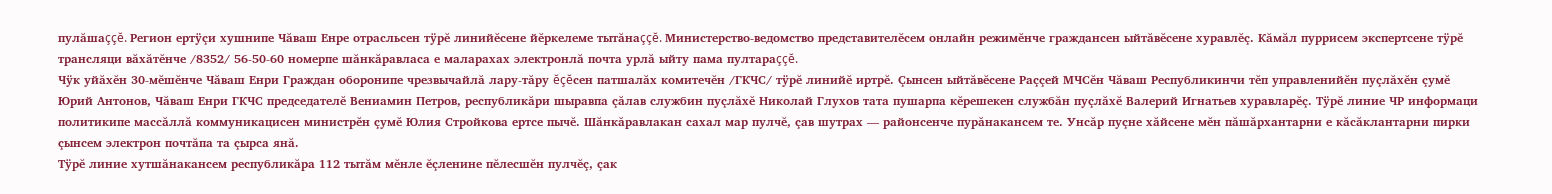пулăшаççĕ. Регион ертÿçи хушнипе Чăваш Енре отрасльсен тÿрĕ линийĕсене йĕркелеме тытăнаççĕ. Министерство-ведомство представителĕсем онлайн режимĕнче граждансен ыйтăвĕсене хуравлĕç. Кăмăл пуррисем экспертсене тÿрĕ трансляци вăхăтĕнче /8352/ 56-50-60 номерпе шăнкăравласа е маларахах электронлă почта урлă ыйту пама пултараççĕ.
Чÿк уйăхĕн 30-мĕшĕнче Чăваш Енри Граждан оборонипе чрезвычайлă лару-тăру ĕçĕсен патшалăх комитечĕн /ГКЧС/ тÿрĕ линийĕ иртрĕ. Çынсен ыйтăвĕсене Раççей МЧСĕн Чăваш Республикинчи тĕп управленийĕн пуçлăхĕн çумĕ Юрий Антонов, Чăваш Енри ГКЧС председателĕ Вениамин Петров, республикăри шыравпа çăлав службин пуçлăхĕ Николай Глухов тата пушарпа кĕрешекен службăн пуçлăхĕ Валерий Игнатьев хуравларĕç. Тÿрĕ линие ЧР информаци политикипе массăллă коммуникацисен министрĕн çумĕ Юлия Стройкова ертсе пычĕ. Шăнкăравлакан сахал мар пулчĕ, çав шутрах — районсенче пурăнакансем те. Унсăр пуçне хăйсене мĕн пăшăрхантарни е кăсăклантарни пирки çынсем электрон почтăпа та çырса янă.
Тÿрĕ линие хутшăнакансем республикăра 112 тытăм мĕнле ĕçленине пĕлесшĕн пулчĕç, çак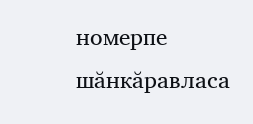номерпе шăнкăравласа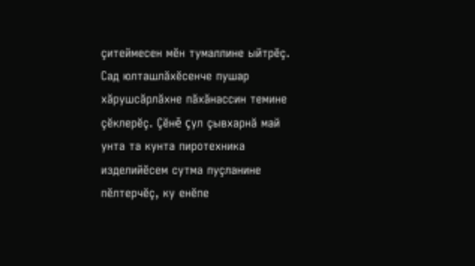çитеймесен мĕн тумаллине ыйтрĕç. Сад юлташлăхĕсенче пушар хăрушсăрлăхне пăхăнассин темине çĕклерĕç. Çĕнĕ çул çывхарнă май унта та кунта пиротехника изделийĕсем сутма пуçланине пĕлтерчĕç, ку енĕпе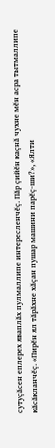сутуçăсен еплерех яваплăх пулмаллипе интересленчĕç. Пăр çийĕн каçнă чухне мĕн асра тытмаллипе кăсăкланчĕç. «Пирĕн ял тăрăхне хăçан пушар машини парĕç-ши?», «Ялти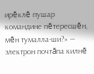ирĕклĕ пушар командине пĕтересшĕн, мĕн тумалла-ши?» — электрон почтăпа килнĕ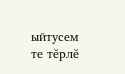ыйтусем те тĕрлĕ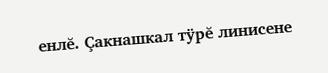енлĕ. Çакнашкал тÿрĕ линисене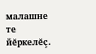малашне те йĕркелĕç.